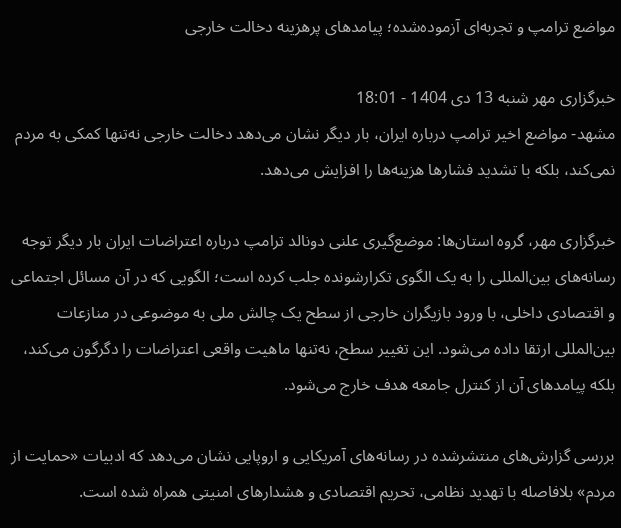مواضع ترامپ و تجربه‌ای آزموده‌شده؛ پیامدهای پرهزینه دخالت خارجی

خبرگزاری مهر شنبه 13 دی 1404 - 18:01
مشهد- مواضع اخیر ترامپ درباره ایران، بار دیگر نشان می‌دهد دخالت خارجی نه‌تنها کمکی به مردم نمی‌کند، بلکه با تشدید فشارها هزینه‌ها را افزایش می‌دهد.

خبرگزاری مهر، گروه استان‌ها: موضع‌گیری علنی دونالد ترامپ درباره اعتراضات ایران بار دیگر توجه رسانه‌های بین‌المللی را به یک الگوی تکرارشونده جلب کرده است؛ الگویی که در آن مسائل اجتماعی و اقتصادی داخلی، با ورود بازیگران خارجی از سطح یک چالش ملی به موضوعی در منازعات بین‌المللی ارتقا داده می‌شود. این تغییر سطح، نه‌تنها ماهیت واقعی اعتراضات را دگرگون می‌کند، بلکه پیامدهای آن از کنترل جامعه هدف خارج می‌شود.

بررسی گزارش‌های منتشرشده در رسانه‌های آمریکایی و اروپایی نشان می‌دهد که ادبیات «حمایت از مردم» بلافاصله با تهدید نظامی، تحریم اقتصادی و هشدارهای امنیتی همراه شده است.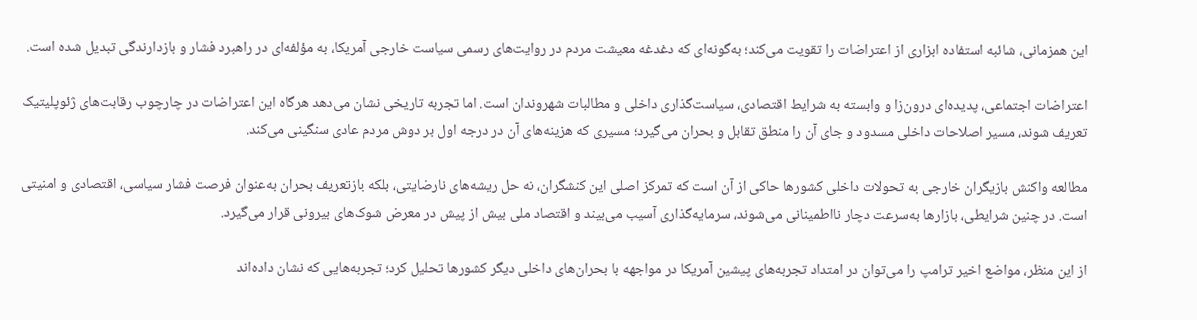این همزمانی، شائبه استفاده ابزاری از اعتراضات را تقویت می‌کند؛ به‌گونه‌ای که دغدغه معیشت مردم در روایت‌های رسمی سیاست خارجی آمریکا، به مؤلفه‌ای در راهبرد فشار و بازدارندگی تبدیل شده است.

اعتراضات اجتماعی، پدیده‌ای درون‌زا و وابسته به شرایط اقتصادی، سیاست‌گذاری داخلی و مطالبات شهروندان است. اما تجربه تاریخی نشان می‌دهد هرگاه این اعتراضات در چارچوب رقابت‌های ژئوپلیتیک تعریف شوند، مسیر اصلاحات داخلی مسدود و جای آن را منطق تقابل و بحران می‌گیرد؛ مسیری که هزینه‌های آن در درجه اول بر دوش مردم عادی سنگینی می‌کند.

مطالعه واکنش بازیگران خارجی به تحولات داخلی کشورها حاکی از آن است که تمرکز اصلی این کنشگران، نه حل ریشه‌های نارضایتی، بلکه بازتعریف بحران به‌عنوان فرصت فشار سیاسی، اقتصادی و امنیتی است. در چنین شرایطی، بازارها به‌سرعت دچار نااطمینانی می‌شوند، سرمایه‌گذاری آسیب می‌بیند و اقتصاد ملی بیش از پیش در معرض شوک‌های بیرونی قرار می‌گیرد.

از این منظر، مواضع اخیر ترامپ را می‌توان در امتداد تجربه‌های پیشین آمریکا در مواجهه با بحران‌های داخلی دیگر کشورها تحلیل کرد؛ تجربه‌هایی که نشان داده‌اند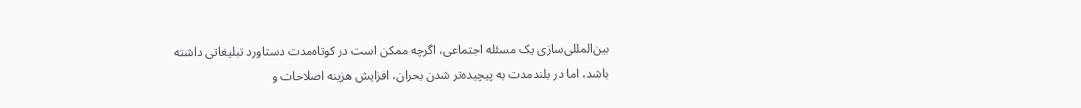بین‌المللی‌سازی یک مسئله اجتماعی، اگرچه ممکن است در کوتاه‌مدت دستاورد تبلیغاتی داشته باشد، اما در بلندمدت به پیچیده‌تر شدن بحران، افزایش هزینه اصلاحات و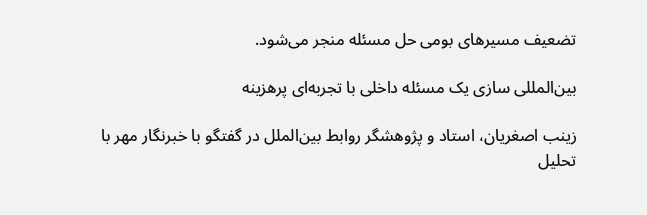تضعیف مسیرهای بومی حل مسئله منجر می‌شود.

بین‌المللی سازی یک مسئله داخلی با تجربه‌ای پرهزینه

زینب اصغریان، استاد و پژوهشگر روابط بین‌الملل در گفتگو با خبرنگار مهر با تحلیل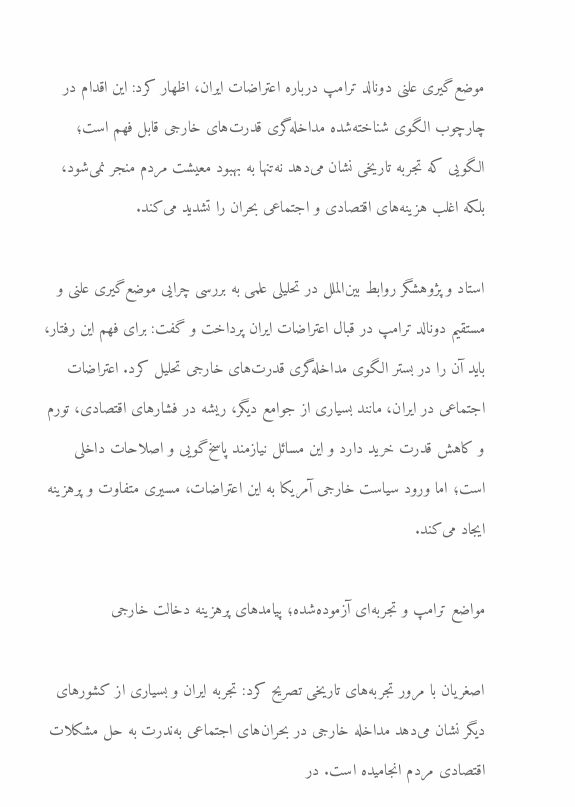موضع‌گیری علنی دونالد ترامپ درباره اعتراضات ایران، اظهار کرد: این اقدام در چارچوب الگوی شناخته‌شده مداخله‌گری قدرت‌های خارجی قابل فهم است؛ الگویی که تجربه تاریخی نشان می‌دهد نه‌تنها به بهبود معیشت مردم منجر نمی‌شود، بلکه اغلب هزینه‌های اقتصادی و اجتماعی بحران را تشدید می‌کند.

استاد و پژوهشگر روابط بین‌الملل در تحلیلی علمی به بررسی چرایی موضع‌گیری علنی و مستقیم دونالد ترامپ در قبال اعتراضات ایران پرداخت و گفت: برای فهم این رفتار، باید آن را در بستر الگوی مداخله‌گری قدرت‌های خارجی تحلیل کرد. اعتراضات اجتماعی در ایران، مانند بسیاری از جوامع دیگر، ریشه در فشارهای اقتصادی، تورم و کاهش قدرت خرید دارد و این مسائل نیازمند پاسخ‌گویی و اصلاحات داخلی است؛ اما ورود سیاست خارجی آمریکا به این اعتراضات، مسیری متفاوت و پرهزینه ایجاد می‌کند.

مواضع ترامپ و تجربه‌ای آزموده‌شده؛ پیامدهای پرهزینه دخالت خارجی

اصغریان با مرور تجربه‌های تاریخی تصریح کرد: تجربه ایران و بسیاری از کشورهای دیگر نشان می‌دهد مداخله خارجی در بحران‌های اجتماعی به‌ندرت به حل مشکلات اقتصادی مردم انجامیده است. در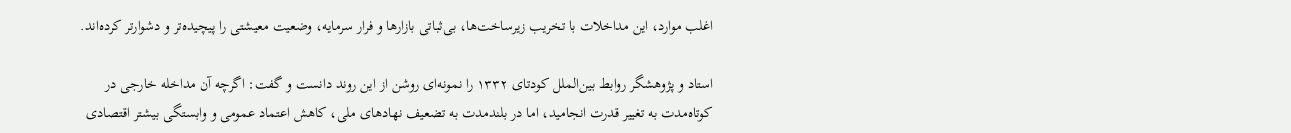اغلب موارد، این مداخلات با تخریب زیرساخت‌ها، بی‌ثباتی بازارها و فرار سرمایه، وضعیت معیشتی را پیچیده‌تر و دشوارتر کرده‌اند.

استاد و پژوهشگر روابط بین‌الملل کودتای ۱۳۳۲ را نمونه‌ای روشن از این روند دانست و گفت: اگرچه آن مداخله خارجی در کوتاه‌مدت به تغییر قدرت انجامید، اما در بلندمدت به تضعیف نهادهای ملی، کاهش اعتماد عمومی و وابستگی بیشتر اقتصادی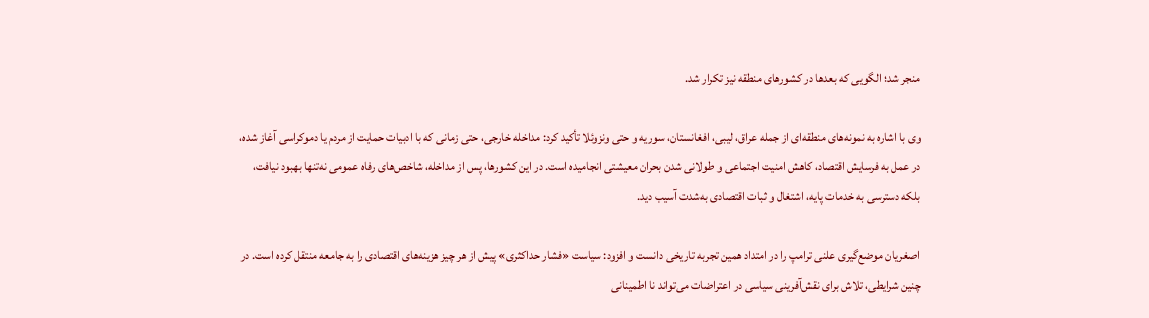منجر شد؛ الگویی که بعدها در کشورهای منطقه نیز تکرار شد.

وی با اشاره به نمونه‌های منطقه‌ای از جمله عراق، لیبی، افغانستان، سوریه و حتی ونزوئلا تأکید کرد: مداخله خارجی، حتی زمانی که با ادبیات حمایت از مردم یا دموکراسی آغاز شده، در عمل به فرسایش اقتصاد، کاهش امنیت اجتماعی و طولانی شدن بحران معیشتی انجامیده است. در این کشورها، پس از مداخله، شاخص‌های رفاه عمومی نه‌تنها بهبود نیافت، بلکه دسترسی به خدمات پایه، اشتغال و ثبات اقتصادی به‌شدت آسیب دید.

اصغریان موضع‌گیری علنی ترامپ را در امتداد همین تجربه تاریخی دانست و افزود: سیاست «فشار حداکثری» پیش از هر چیز هزینه‌های اقتصادی را به جامعه منتقل کرده است. در چنین شرایطی، تلاش برای نقش‌آفرینی سیاسی در اعتراضات می‌تواند نا اطمینانی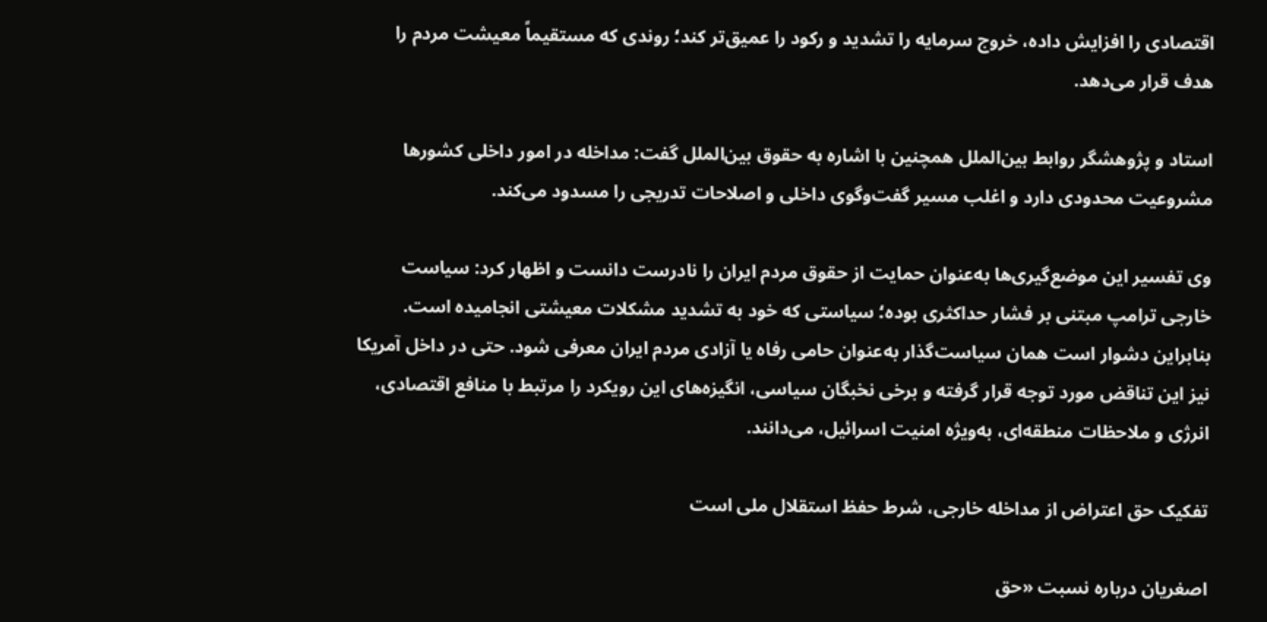اقتصادی را افزایش داده، خروج سرمایه را تشدید و رکود را عمیق‌تر کند؛ روندی که مستقیماً معیشت مردم را هدف قرار می‌دهد.

استاد و پژوهشگر روابط بین‌الملل همچنین با اشاره به حقوق بین‌الملل گفت: مداخله در امور داخلی کشورها مشروعیت محدودی دارد و اغلب مسیر گفت‌وگوی داخلی و اصلاحات تدریجی را مسدود می‌کند.

وی تفسیر این موضع‌گیری‌ها به‌عنوان حمایت از حقوق مردم ایران را نادرست دانست و اظهار کرد: سیاست خارجی ترامپ مبتنی بر فشار حداکثری بوده؛ سیاستی که خود به تشدید مشکلات معیشتی انجامیده است. بنابراین دشوار است همان سیاست‌گذار به‌عنوان حامی رفاه یا آزادی مردم ایران معرفی شود. حتی در داخل آمریکا نیز این تناقض مورد توجه قرار گرفته و برخی نخبگان سیاسی، انگیزه‌های این رویکرد را مرتبط با منافع اقتصادی، انرژی و ملاحظات منطقه‌ای، به‌ویژه امنیت اسرائیل، می‌دانند.

تفکیک حق اعتراض از مداخله خارجی، شرط حفظ استقلال ملی است

اصغریان درباره نسبت «حق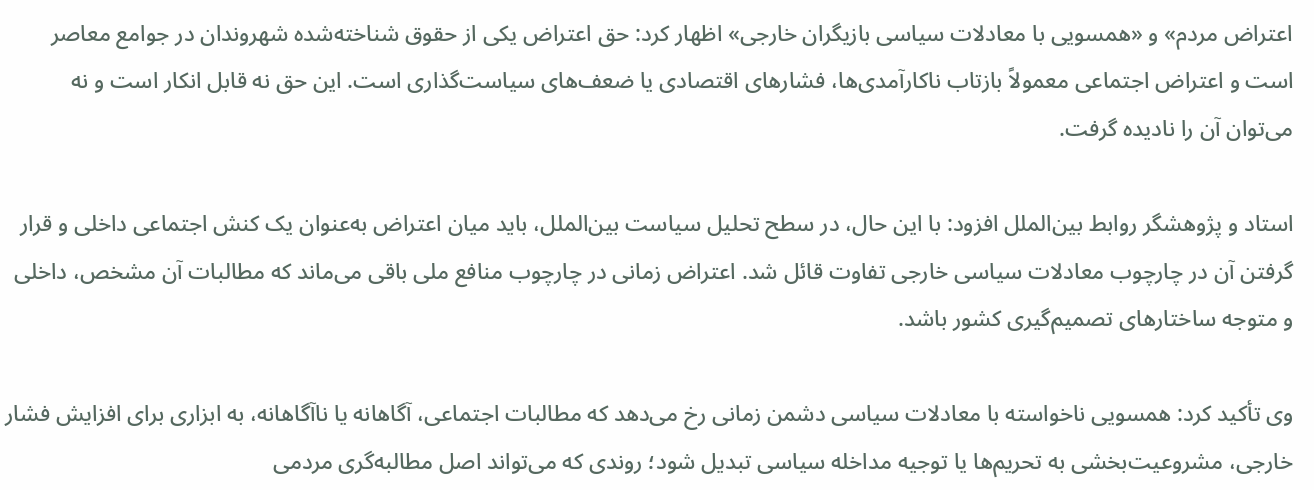اعتراض مردم» و «همسویی با معادلات سیاسی بازیگران خارجی» اظهار کرد: حق اعتراض یکی از حقوق شناخته‌شده شهروندان در جوامع معاصر است و اعتراض اجتماعی معمولاً بازتاب ناکارآمدی‌ها، فشارهای اقتصادی یا ضعف‌های سیاست‌گذاری است. این حق نه قابل انکار است و نه می‌توان آن را نادیده گرفت.

استاد و پژوهشگر روابط بین‌الملل افزود: با این حال، در سطح تحلیل سیاست بین‌الملل، باید میان اعتراض به‌عنوان یک کنش اجتماعی داخلی و قرار گرفتن آن در چارچوب معادلات سیاسی خارجی تفاوت قائل شد. اعتراض زمانی در چارچوب منافع ملی باقی می‌ماند که مطالبات آن مشخص، داخلی و متوجه ساختارهای تصمیم‌گیری کشور باشد.

وی تأکید کرد: همسویی ناخواسته با معادلات سیاسی دشمن زمانی رخ می‌دهد که مطالبات اجتماعی، آگاهانه یا ناآگاهانه، به ابزاری برای افزایش فشار خارجی، مشروعیت‌بخشی به تحریم‌ها یا توجیه مداخله سیاسی تبدیل شود؛ روندی که می‌تواند اصل مطالبه‌گری مردمی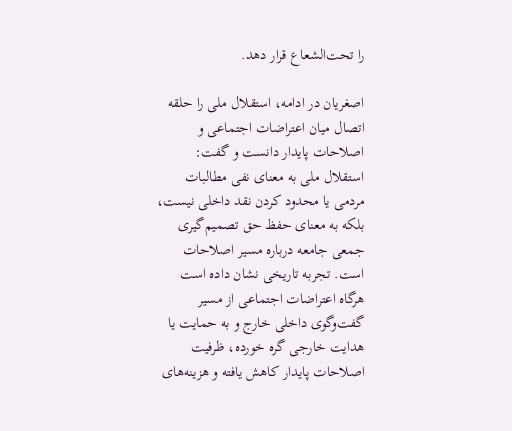را تحت‌الشعاع قرار دهد.

اصغریان در ادامه، استقلال ملی را حلقه اتصال میان اعتراضات اجتماعی و اصلاحات پایدار دانست و گفت: استقلال ملی به معنای نفی مطالبات مردمی یا محدود کردن نقد داخلی نیست، بلکه به معنای حفظ حق تصمیم‌گیری جمعی جامعه درباره مسیر اصلاحات است. تجربه تاریخی نشان داده است هرگاه اعتراضات اجتماعی از مسیر گفت‌وگوی داخلی خارج و به حمایت یا هدایت خارجی گره خورده، ظرفیت اصلاحات پایدار کاهش یافته و هزینه‌های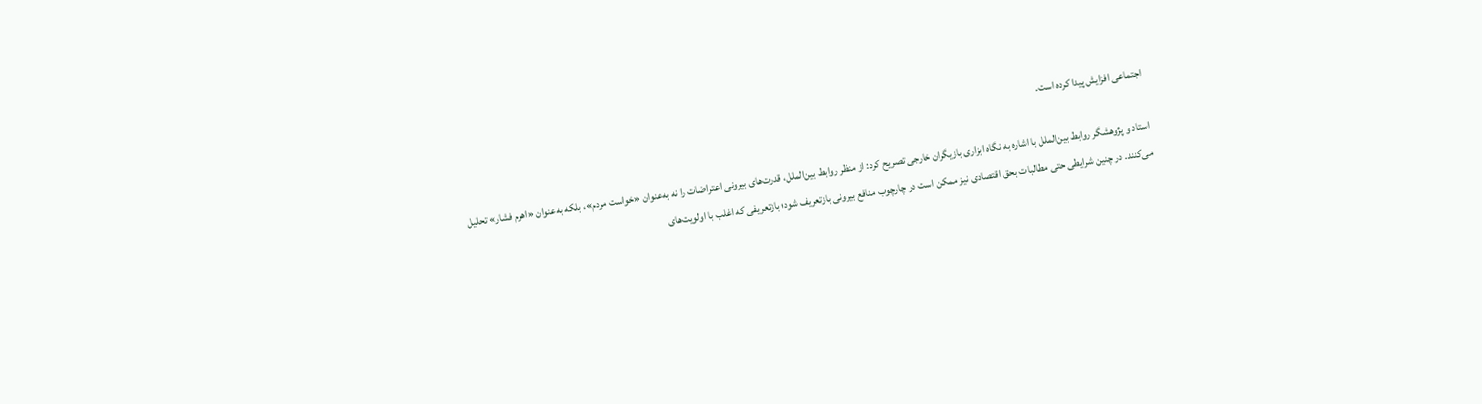اجتماعی افزایش پیدا کرده است.

استاد و پژوهشگر روابط بین‌الملل با اشاره به نگاه ابزاری بازیگران خارجی تصریح کرد: از منظر روابط بین‌الملل، قدرت‌های بیرونی اعتراضات را نه به‌عنوان «خواست مردم»، بلکه به‌عنوان «اهرم فشار» تحلیل می‌کنند. در چنین شرایطی حتی مطالبات بحق اقتصادی نیز ممکن است در چارچوب منافع بیرونی بازتعریف شود؛ بازتعریفی که اغلب با اولویت‌های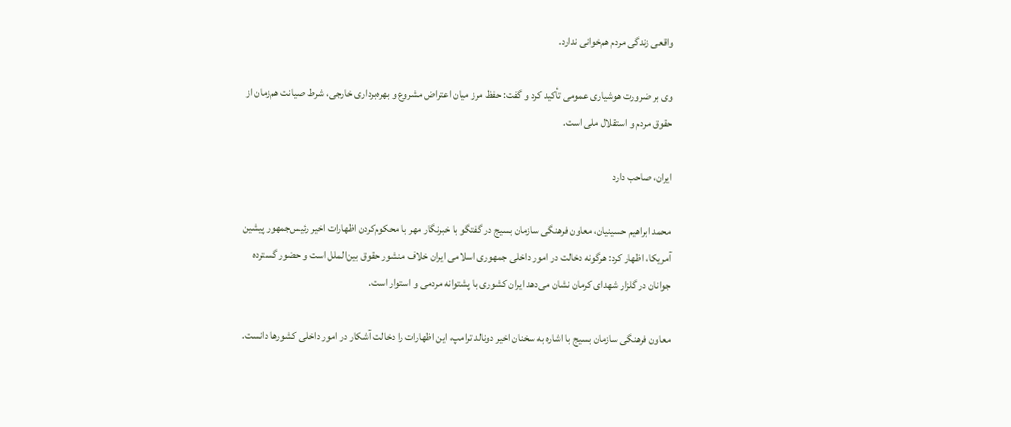واقعی زندگی مردم هم‌خوانی ندارد.

وی بر ضرورت هوشیاری عمومی تأکید کرد و گفت: حفظ مرز میان اعتراض مشروع و بهره‌برداری خارجی، شرط صیانت هم‌زمان از حقوق مردم و استقلال ملی است.

ایران، صاحب دارد

محمد ابراهیم حسینیان، معاون فرهنگی سازمان بسیج در گفتگو با خبرنگار مهر با محکوم‌کردن اظهارات اخیر رئیس‌جمهور پیشین آمریکا، اظهار کرد: هرگونه دخالت در امور داخلی جمهوری اسلامی ایران خلاف منشور حقوق بین‌الملل است و حضور گسترده جوانان در گلزار شهدای کرمان نشان می‌دهد ایران کشوری با پشتوانه مردمی و استوار است.

معاون فرهنگی سازمان بسیج با اشاره به سخنان اخیر دونالد ترامپ، این اظهارات را دخالت آشکار در امور داخلی کشورها دانست.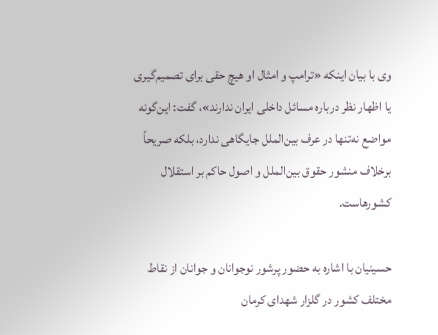وی با بیان اینکه «ترامپ و امثال او هیچ حقی برای تصمیم‌گیری یا اظهار نظر درباره مسائل داخلی ایران ندارند»، گفت: این‌گونه مواضع نه‌تنها در عرف بین‌الملل جایگاهی ندارد، بلکه صریحاً برخلاف منشور حقوق بین‌الملل و اصول حاکم بر استقلال کشورهاست.

حسینیان با اشاره به حضور پرشور نوجوانان و جوانان از نقاط مختلف کشور در گلزار شهدای کرمان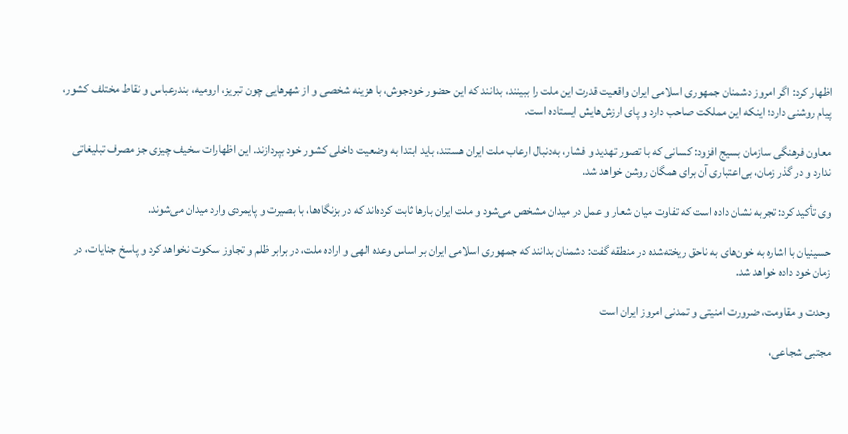اظهار کرد: اگر امروز دشمنان جمهوری اسلامی ایران واقعیت قدرت این ملت را ببینند، بدانند که این حضور خودجوش، با هزینه شخصی و از شهرهایی چون تبریز، ارومیه، بندرعباس و نقاط مختلف کشور، پیام روشنی دارد؛ اینکه این مملکت صاحب دارد و پای ارزش‌هایش ایستاده است.

معاون فرهنگی سازمان بسیج افزود: کسانی که با تصور تهدید و فشار، به‌دنبال ارعاب ملت ایران هستند، باید ابتدا به وضعیت داخلی کشور خود بپردازند. این اظهارات سخیف چیزی جز مصرف تبلیغاتی ندارد و در گذر زمان، بی‌اعتباری آن برای همگان روشن خواهد شد.

وی تأکید کرد: تجربه نشان داده است که تفاوت میان شعار و عمل در میدان مشخص می‌شود و ملت ایران بارها ثابت کرده‌اند که در بزنگاه‌ها، با بصیرت و پایمردی وارد میدان می‌شوند.

حسینیان با اشاره به خون‌های به ناحق ریخته‌شده در منطقه گفت: دشمنان بدانند که جمهوری اسلامی ایران بر اساس وعده الهی و اراده ملت، در برابر ظلم و تجاوز سکوت نخواهد کرد و پاسخ جنایات، در زمان خود داده خواهد شد.

وحدت و مقاومت، ضرورت امنیتی و تمدنی امروز ایران است

مجتبی شجاعی،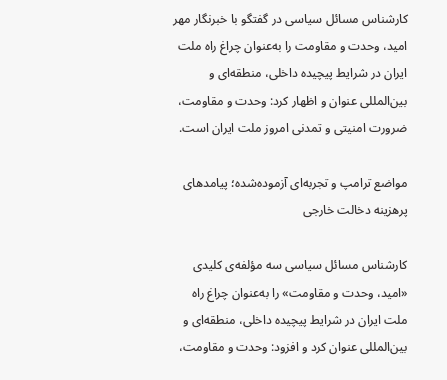کارشناس مسائل سیاسی در گفتگو با خبرنگار مهر امید، وحدت و مقاومت را به‌عنوان چراغ راه ملت ایران در شرایط پیچیده داخلی، منطقه‌ای و بین‌المللی عنوان و اظهار کرد: وحدت و مقاومت، ضرورت امنیتی و تمدنی امروز ملت ایران است.

مواضع ترامپ و تجربه‌ای آزموده‌شده؛ پیامدهای پرهزینه دخالت خارجی

کارشناس مسائل سیاسی سه مؤلفه‌ی کلیدی «امید، وحدت و مقاومت» را به‌عنوان چراغ راه ملت ایران در شرایط پیچیده داخلی، منطقه‌ای و بین‌المللی عنوان کرد و افزود: وحدت و مقاومت،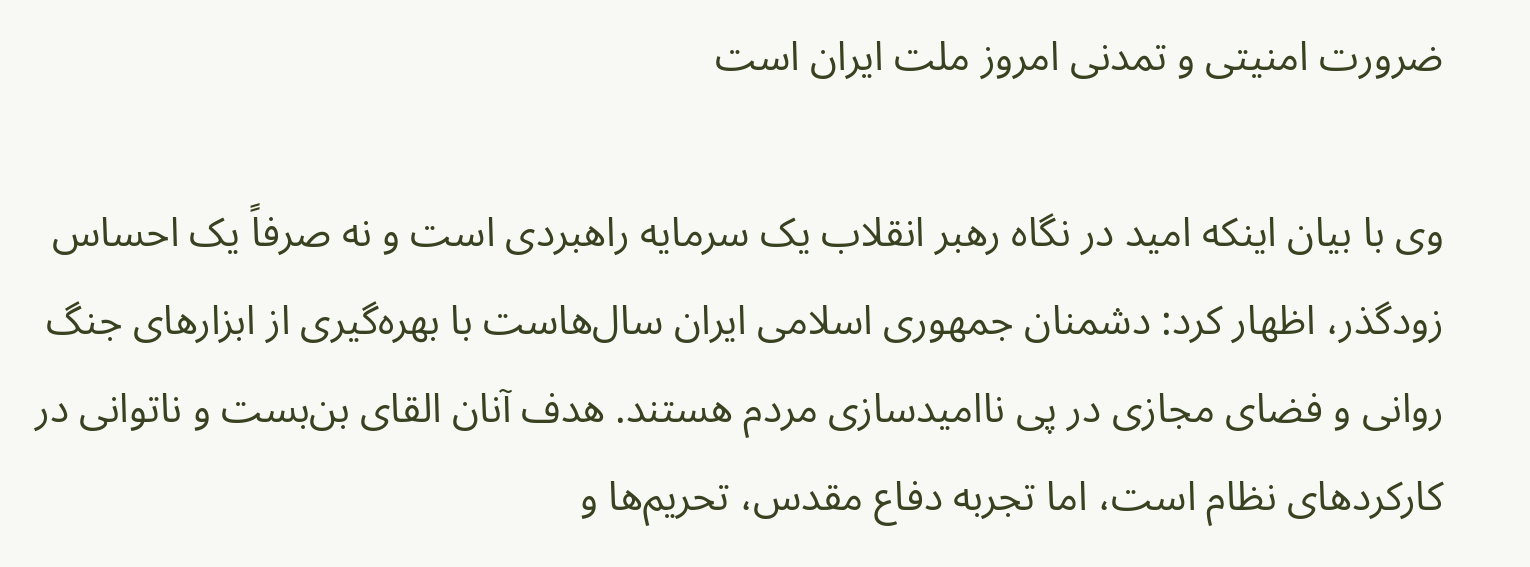ضرورت امنیتی و تمدنی امروز ملت ایران است

وی با بیان اینکه امید در نگاه رهبر انقلاب یک سرمایه راهبردی است و نه صرفاً یک احساس زودگذر، اظهار کرد: دشمنان جمهوری اسلامی ایران سال‌هاست با بهره‌گیری از ابزارهای جنگ روانی و فضای مجازی در پی ناامیدسازی مردم هستند. هدف آنان القای بن‌بست و ناتوانی در کارکردهای نظام است، اما تجربه دفاع مقدس، تحریم‌ها و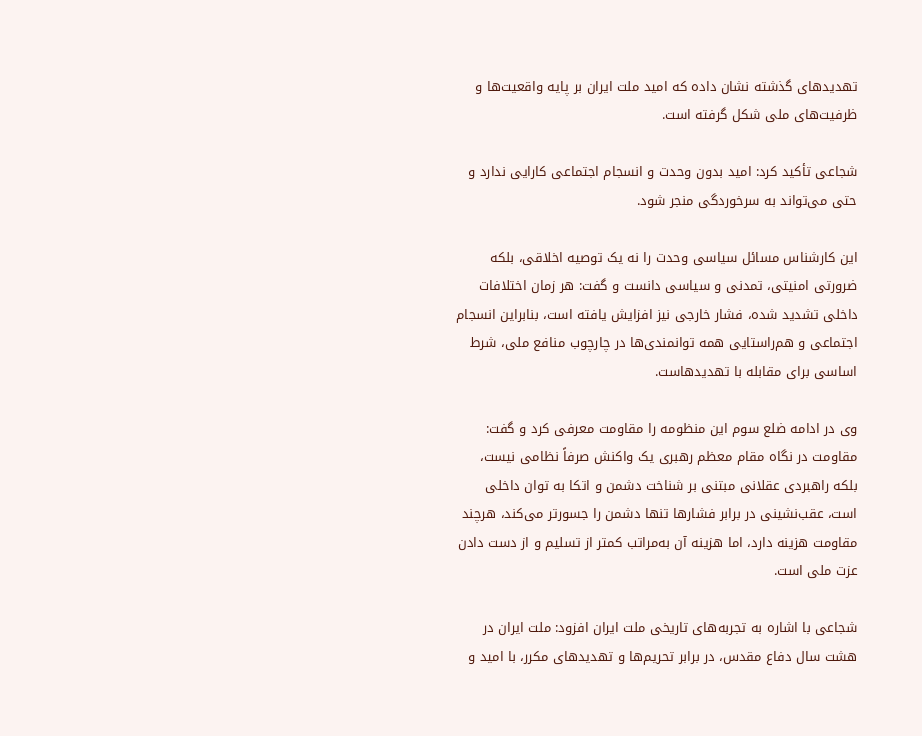تهدیدهای گذشته نشان داده که امید ملت ایران بر پایه واقعیت‌ها و ظرفیت‌های ملی شکل گرفته است.

شجاعی تأکید کرد: امید بدون وحدت و انسجام اجتماعی کارایی ندارد و حتی می‌تواند به سرخوردگی منجر شود.

این کارشناس مسائل سیاسی وحدت را نه یک توصیه اخلاقی، بلکه ضرورتی امنیتی، تمدنی و سیاسی دانست و گفت: هر زمان اختلافات داخلی تشدید شده، فشار خارجی نیز افزایش یافته است، بنابراین انسجام اجتماعی و هم‌راستایی همه توانمندی‌ها در چارچوب منافع ملی، شرط اساسی برای مقابله با تهدیدهاست.

وی در ادامه ضلع سوم این منظومه را مقاومت معرفی کرد و گفت: مقاومت در نگاه مقام معظم رهبری یک واکنش صرفاً نظامی نیست، بلکه راهبردی عقلانی مبتنی بر شناخت دشمن و اتکا به توان داخلی است، عقب‌نشینی در برابر فشارها تنها دشمن را جسورتر می‌کند، هرچند مقاومت هزینه دارد، اما هزینه آن به‌مراتب کمتر از تسلیم و از دست دادن عزت ملی است.

شجاعی با اشاره به تجربه‌های تاریخی ملت ایران افزود: ملت ایران در هشت سال دفاع مقدس، در برابر تحریم‌ها و تهدیدهای مکرر، با امید و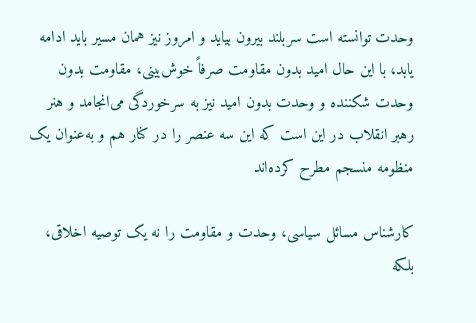وحدت توانسته است سربلند بیرون بیاید و امروز نیز همان مسیر باید ادامه یابد، با این حال امید بدون مقاومت صرفاً خوش‌بینی، مقاومت بدون وحدت شکننده و وحدت بدون امید نیز به سرخوردگی می‌انجامد و هنر رهبر انقلاب در این است که این سه عنصر را در کنار هم و به‌عنوان یک منظومه منسجم مطرح کرده‌اند

کارشناس مسائل سیاسی، وحدت و مقاومت را نه یک توصیه اخلاقی، بلکه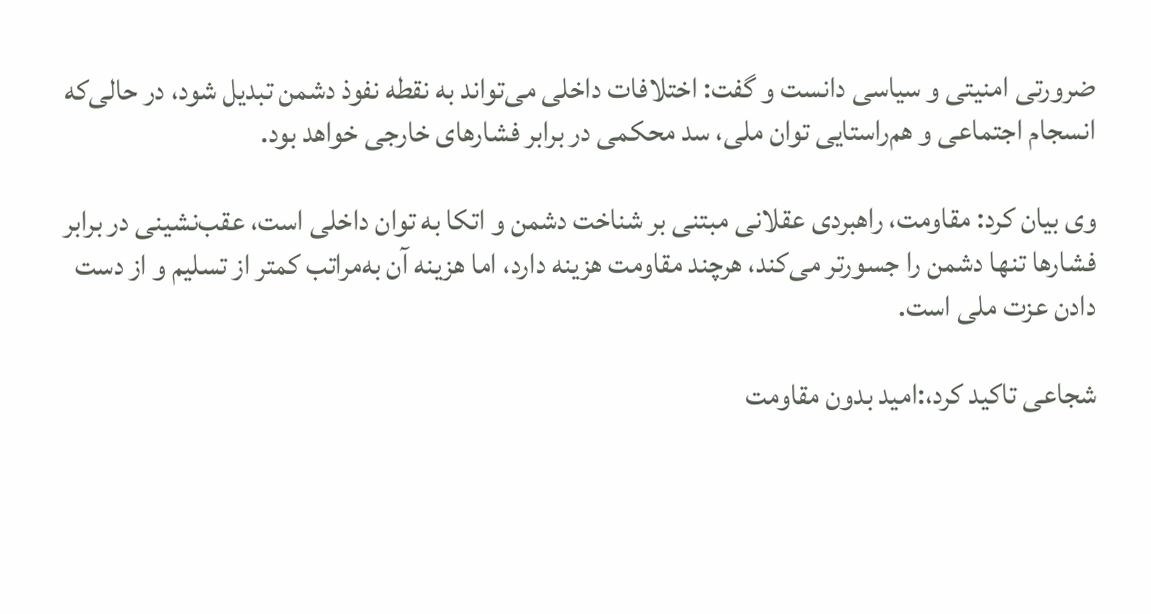ضرورتی امنیتی و سیاسی دانست و گفت: اختلافات داخلی می‌تواند به نقطه نفوذ دشمن تبدیل شود، در حالی‌که انسجام اجتماعی و هم‌راستایی توان ملی، سد محکمی در برابر فشارهای خارجی خواهد بود.

وی بیان کرد: مقاومت، راهبردی عقلانی مبتنی بر شناخت دشمن و اتکا به توان داخلی است، عقب‌نشینی در برابر فشارها تنها دشمن را جسورتر می‌کند، هرچند مقاومت هزینه دارد، اما هزینه آن به‌مراتب کمتر از تسلیم و از دست دادن عزت ملی است.

شجاعی تاکید کرد،:امید بدون مقاومت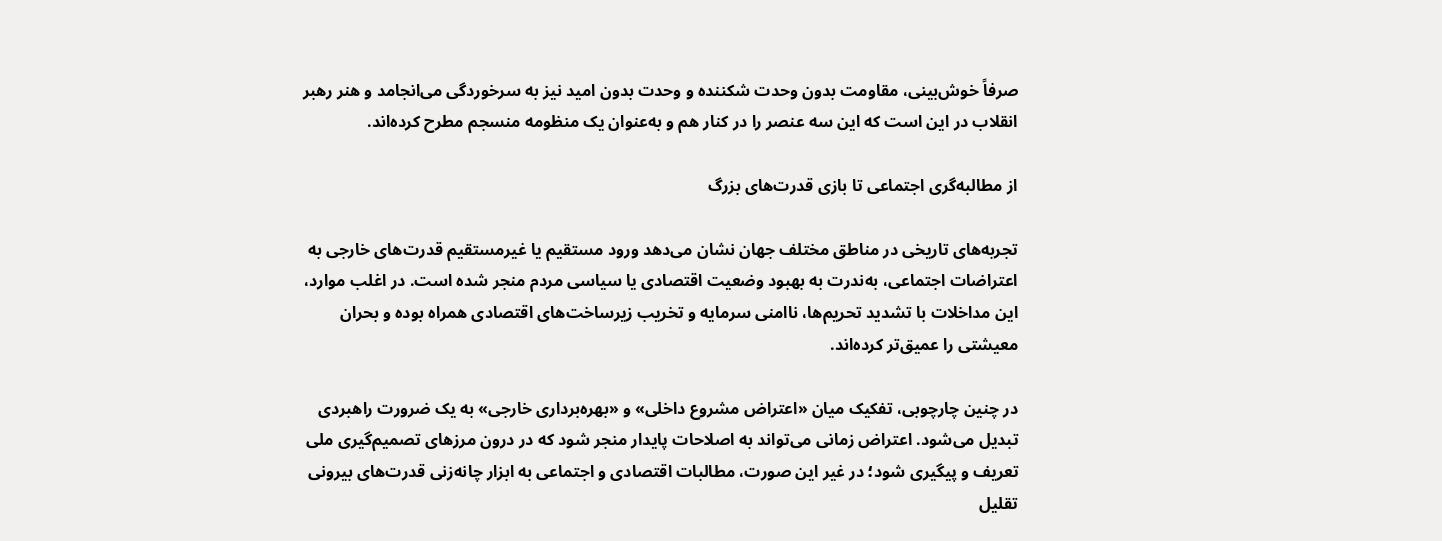صرفاً خوش‌بینی، مقاومت بدون وحدت شکننده و وحدت بدون امید نیز به سرخوردگی می‌انجامد و هنر رهبر انقلاب در این است که این سه عنصر را در کنار هم و به‌عنوان یک منظومه منسجم مطرح کرده‌اند.

از مطالبه‌گری اجتماعی تا بازی قدرت‌های بزرگ

تجربه‌های تاریخی در مناطق مختلف جهان نشان می‌دهد ورود مستقیم یا غیرمستقیم قدرت‌های خارجی به اعتراضات اجتماعی، به‌ندرت به بهبود وضعیت اقتصادی یا سیاسی مردم منجر شده است. در اغلب موارد، این مداخلات با تشدید تحریم‌ها، ناامنی سرمایه و تخریب زیرساخت‌های اقتصادی همراه بوده و بحران معیشتی را عمیق‌تر کرده‌اند.

در چنین چارچوبی، تفکیک میان «اعتراض مشروع داخلی» و «بهره‌برداری خارجی» به یک ضرورت راهبردی تبدیل می‌شود. اعتراض زمانی می‌تواند به اصلاحات پایدار منجر شود که در درون مرزهای تصمیم‌گیری ملی تعریف و پیگیری شود؛ در غیر این صورت، مطالبات اقتصادی و اجتماعی به ابزار چانه‌زنی قدرت‌های بیرونی تقلیل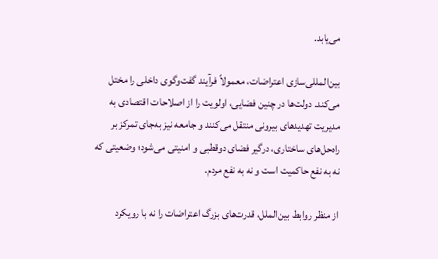می‌یابد.

بین‌المللی‌سازی اعتراضات، معمولاً فرآیند گفت‌وگوی داخلی را مختل می‌کند. دولت‌ها در چنین فضایی، اولویت را از اصلاحات اقتصادی به مدیریت تهدیدهای بیرونی منتقل می‌کنند و جامعه نیز به‌جای تمرکز بر راه‌حل‌های ساختاری، درگیر فضای دوقطبی و امنیتی می‌شود؛ وضعیتی که نه به نفع حاکمیت است و نه به نفع مردم.

از منظر روابط بین‌الملل، قدرت‌های بزرگ اعتراضات را نه با رویکرد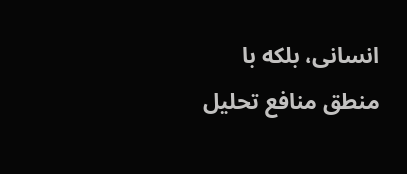انسانی، بلکه با منطق منافع تحلیل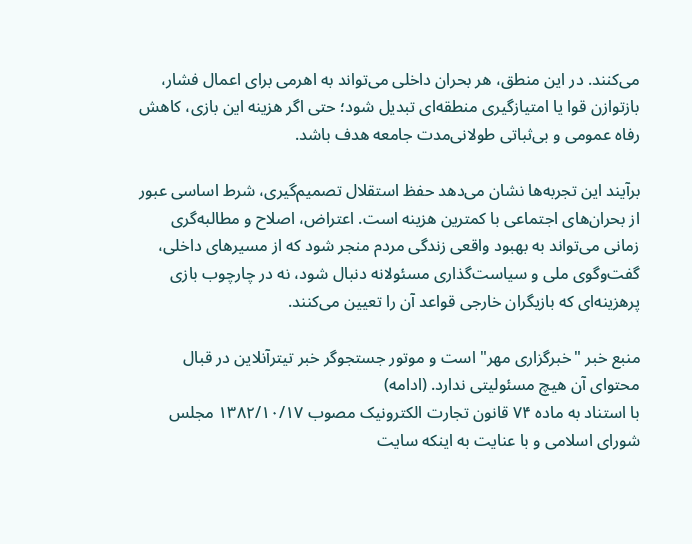می‌کنند. در این منطق، هر بحران داخلی می‌تواند به اهرمی برای اعمال فشار، بازتوازن قوا یا امتیازگیری منطقه‌ای تبدیل شود؛ حتی اگر هزینه این بازی، کاهش رفاه عمومی و بی‌ثباتی طولانی‌مدت جامعه هدف باشد.

برآیند این تجربه‌ها نشان می‌دهد حفظ استقلال تصمیم‌گیری، شرط اساسی عبور از بحران‌های اجتماعی با کمترین هزینه است. اعتراض، اصلاح و مطالبه‌گری زمانی می‌تواند به بهبود واقعی زندگی مردم منجر شود که از مسیرهای داخلی، گفت‌وگوی ملی و سیاست‌گذاری مسئولانه دنبال شود، نه در چارچوب بازی پرهزینه‌ای که بازیگران خارجی قواعد آن را تعیین می‌کنند.

منبع خبر "خبرگزاری مهر" است و موتور جستجوگر خبر تیترآنلاین در قبال محتوای آن هیچ مسئولیتی ندارد. (ادامه)
با استناد به ماده ۷۴ قانون تجارت الکترونیک مصوب ۱۳۸۲/۱۰/۱۷ مجلس شورای اسلامی و با عنایت به اینکه سایت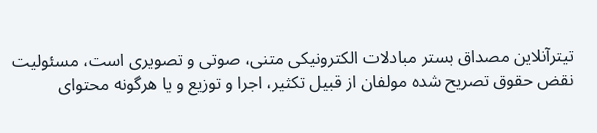تیترآنلاین مصداق بستر مبادلات الکترونیکی متنی، صوتی و تصویری است، مسئولیت نقض حقوق تصریح شده مولفان از قبیل تکثیر، اجرا و توزیع و یا هرگونه محتوای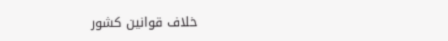خلاف قوانین کشور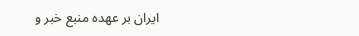ایران بر عهده منبع خبر و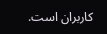کاربران است.